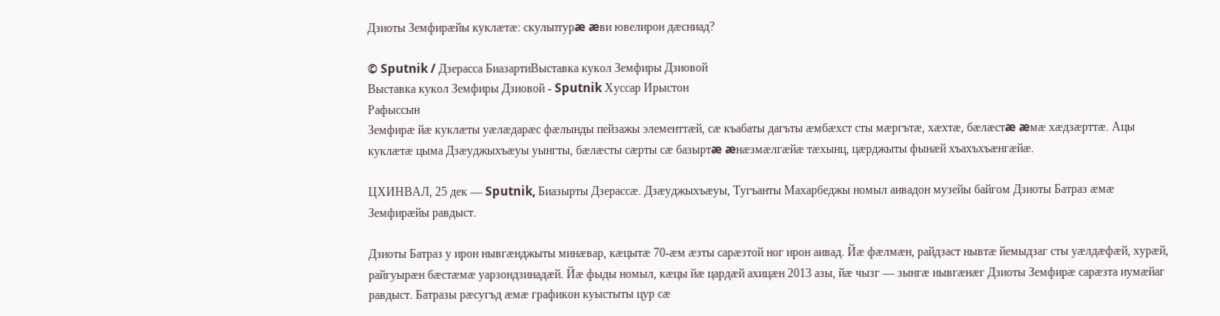Дзиоты Земфирæйы куклæтæ: скульптурæ æви ювелирон дæсниад?

© Sputnik / Дзерасса БиазартиВыставка кукол Земфиры Дзиовой
Выставка кукол Земфиры Дзиовой - Sputnik Хуссар Ирыстон
Рафыссын
Земфирӕ йӕ куклӕты уæлæдарæс фæлынды пейзажы элементтæй, сæ къабаты дагъты æмбæхст сты мæргътæ, хæхтæ, бæлæстæ æмæ хæдзæрттæ. Ацы куклæтæ цыма Дзæуджыхъæуы уынгты, бæлæсты сæрты сæ базыртæ æнæзмæлгæйæ тæхынц, цæрджыты фынæй хъахъхъæнгæйæ.

ЦХИНВАЛ, 25 дек — Sputnik, Биазырты Дзерассæ. Дзæуджыхъæуы, Тугъанты Махарбеджы номыл аивадон музейы байгом Дзиоты Батраз æмæ Земфирæйы равдыст.

Дзиоты Батраз у ирон нывгæнджыты минæвар, кæцытæ 70-æм æзты сарæзтой ног ирон аивад. Йæ фæлмæн, райдзаст нывтæ йемыдзаг сты уæлдæфæй, хурæй, райгуырæн бæстæмæ уарзондзинадæй. Йæ фыды номыл, кæцы йæ цардæй ахицæн 2013 азы, йæ чызг — зынгæ нывгæнæг Дзиоты Земфирæ сарæзта иумæйаг равдыст. Батразы рæсугъд æмæ графикон куыстыты цур сæ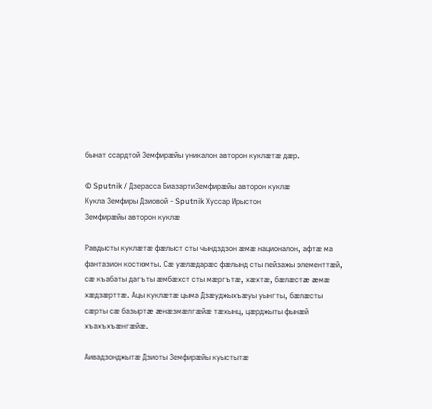бынат ссардтой Земфирæйы уникалон авторон куклæтæ дӕр.

© Sputnik / Дзерасса БиазартиЗемфирæйы авторон куклæ
Кукла Земфиры Дзиовой - Sputnik Хуссар Ирыстон
Земфирæйы авторон куклæ

Равдысты куклæтæ фæлыст сты чындздзон æмæ националон, афтæ ма фантазион костюмты. Сæ уæлæдарæс фæлынд сты пейзажы элементтæй, сæ къабаты дагъты æмбæхст сты мæргътæ, хæхтæ, бæлæстæ æмæ хæдзæрттæ. Ацы куклæтæ цыма Дзæуджыхъæуы уынгты, бæлæсты сæрты сæ базыртæ æнæзмæлгæйæ тæхынц, цæрджыты фынæй хъахъхъæнгæйæ.

Аивадзонджытæ Дзиоты Земфирæйы куыстытӕ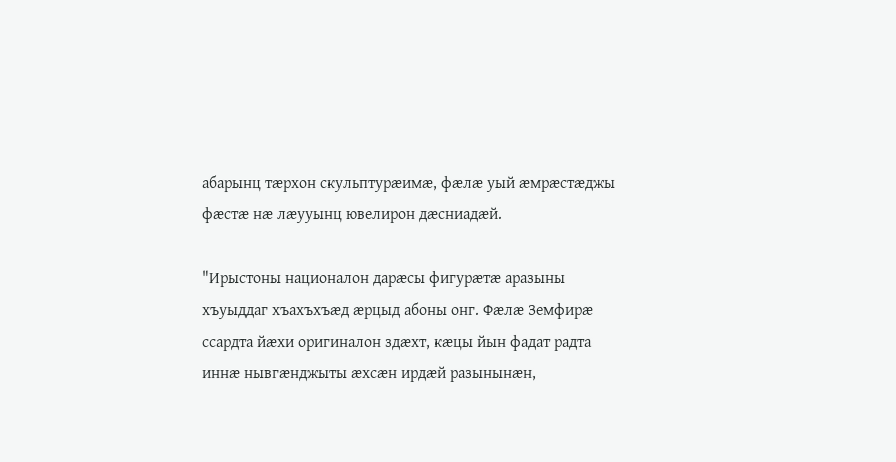абарынц тæрхон скульптурæимæ, фæлæ уый æмрæстæджы фæстæ нæ лæууынц ювелирон дæсниадæй.

"Ирыстоны националон дарæсы фигурæтæ аразыны хъуыддаг хъахъхъæд æрцыд абоны онг. Фæлæ Земфирæ ссардта йæхи оригиналон здæхт, кæцы йын фадат радта иннæ нывгæнджыты æхсæн ирдæй разынынӕн,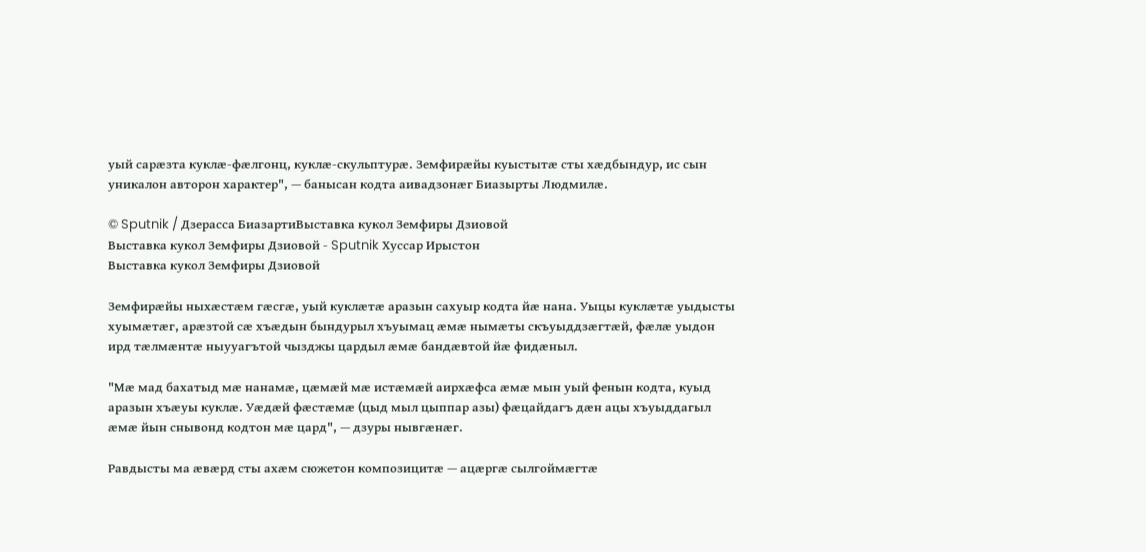уый сарæзта куклæ-фæлгонц, куклæ-скульптурæ. Земфирæйы куыстытæ сты хæдбындур, ис сын уникалон авторон характер", — банысан кодта аивадзонæг Биазырты Людмилæ.

© Sputnik / Дзерасса БиазартиВыставка кукол Земфиры Дзиовой
Выставка кукол Земфиры Дзиовой - Sputnik Хуссар Ирыстон
Выставка кукол Земфиры Дзиовой

Земфирæйы ныхæстæм гæсгæ, уый куклæтæ аразын сахуыр кодта йæ нана. Уыцы куклæтæ уыдысты хуымæтæг, арæзтой сæ хъæдын бындурыл хъуымац æмæ нымæты скъуыддзæгтæй, фæлæ уыдон ирд тæлмæнтæ ныууагътой чызджы цардыл æмæ бандæвтой йæ фидæныл.

"Мæ мад бахатыд мæ нанамæ, цæмæй мæ истæмæй аирхæфса æмæ мын уый фенын кодта, куыд аразын хъæуы куклæ. Уæдæй фæстæмæ (цыд мыл цыппар азы) фæцайдагъ дæн ацы хъуыддагыл æмæ йын снывонд кодтон мæ цард", — дзуры нывгæнæг.

Равдысты ма æвæрд сты ахæм сюжетон композицитæ — ацæргæ сылгоймæгтæ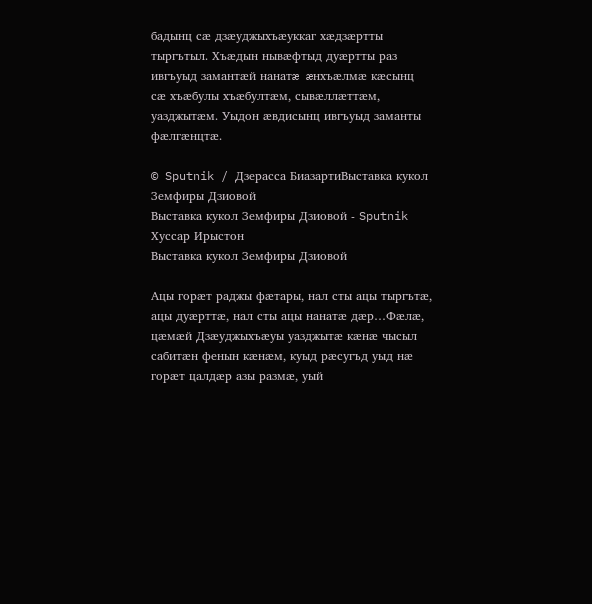бадынц сæ дзæуджыхъæуккаг хæдзæртты тыргътыл. Хъæдын нывæфтыд дуæртты раз ивгъуыд замантæй нанатæ æнхъæлмæ кæсынц сæ хъæбулы хъæбултæм, сывæллæттæм, уазджытæм. Уыдон æвдисынц ивгъуыд заманты фæлгӕнцтӕ.

© Sputnik / Дзерасса БиазартиВыставка кукол Земфиры Дзиовой
Выставка кукол Земфиры Дзиовой - Sputnik Хуссар Ирыстон
Выставка кукол Земфиры Дзиовой

Ацы горæт раджы фæтары, нал сты ацы тыргътæ, ацы дуæрттæ, нал сты ацы нанатæ дæр…Фæлæ, цæмæй Дзæуджыхъæуы уазджытæ кæнæ чысыл сабитæн фенын кæнæм, куыд рæсугъд уыд нæ горæт цалдæр азы размæ, уый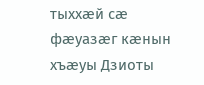тыххæй сæ фæуазæг кæнын хъæуы Дзиоты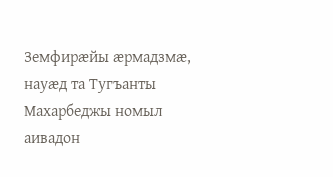Земфирæйы æрмадзмæ, науæд та Тугъанты Махарбеджы номыл аивадон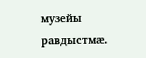музейы равдыстмæ.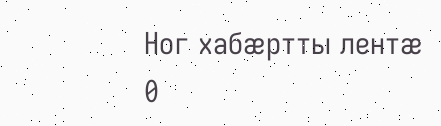Ног хабӕртты лентӕ
0